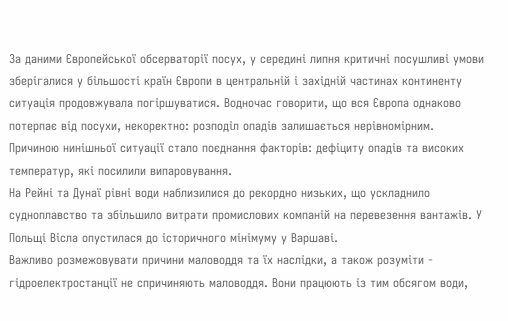За даними Європейської обсерваторії посух, у середині липня критичні посушливі умови зберігалися у більшості країн Європи в центральній і західній частинах континенту ситуація продовжувала погіршуватися. Водночас говорити, що вся Європа однаково потерпає від посухи, некоректно: розподіл опадів залишається нерівномірним.
Причиною нинішньої ситуації стало поєднання факторів: дефіциту опадів та високих температур, які посилили випаровування.
На Рейні та Дунаї рівні води наблизилися до рекордно низьких, що ускладнило судноплавство та збільшило витрати промислових компаній на перевезення вантажів. У Польщі Вісла опустилася до історичного мінімуму у Варшаві.
Важливо розмежовувати причини маловоддя та їх наслідки, а також розуміти - гідроелектростанції не спричиняють маловоддя. Вони працюють із тим обсягом води,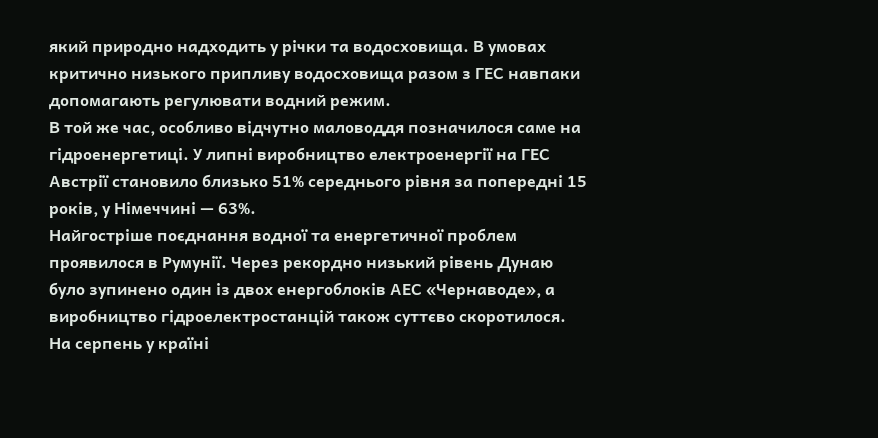який природно надходить у річки та водосховища. В умовах критично низького припливу водосховища разом з ГЕС навпаки допомагають регулювати водний режим.
В той же час, особливо відчутно маловоддя позначилося саме на гідроенергетиці. У липні виробництво електроенергії на ГЕС Австрії становило близько 51% середнього рівня за попередні 15 років, у Німеччині — 63%.
Найгостріше поєднання водної та енергетичної проблем проявилося в Румунії. Через рекордно низький рівень Дунаю було зупинено один із двох енергоблоків АЕС «Чернаводе», а виробництво гідроелектростанцій також суттєво скоротилося. На серпень у країні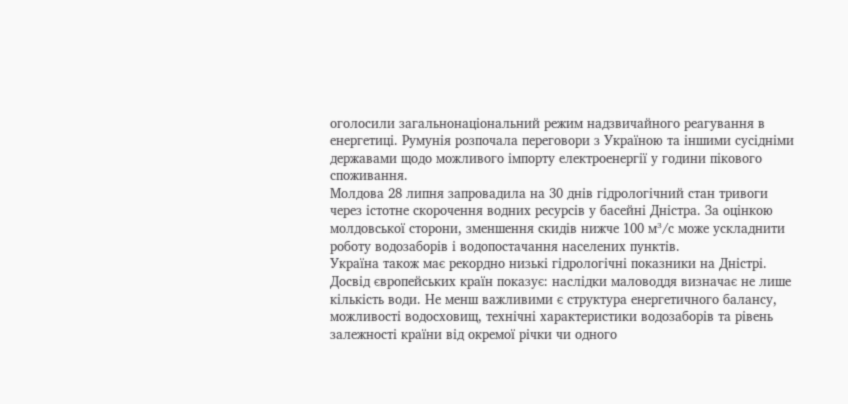оголосили загальнонаціональний режим надзвичайного реагування в енергетиці. Румунія розпочала переговори з Україною та іншими сусідніми державами щодо можливого імпорту електроенергії у години пікового споживання.
Молдова 28 липня запровадила на 30 днів гідрологічний стан тривоги через істотне скорочення водних ресурсів у басейні Дністра. За оцінкою молдовської сторони, зменшення скидів нижче 100 м³/с може ускладнити роботу водозаборів і водопостачання населених пунктів.
Україна також має рекордно низькі гідрологічні показники на Дністрі.
Досвід європейських країн показує: наслідки маловоддя визначає не лише кількість води. Не менш важливими є структура енергетичного балансу, можливості водосховищ, технічні характеристики водозаборів та рівень залежності країни від окремої річки чи одного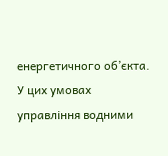енергетичного об’єкта. У цих умовах управління водними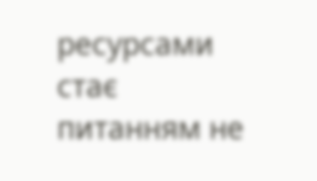ресурсами стає питанням не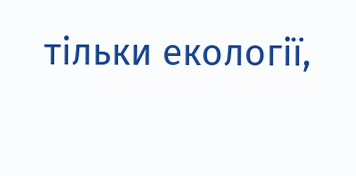тільки екології,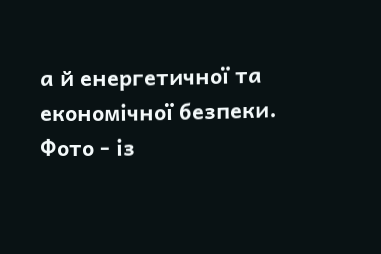а й енергетичної та економічної безпеки.
Фото - із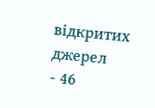відкритих джерел
- 46